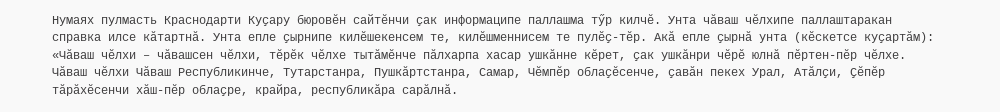Нумаях пулмасть Краснодарти Куҫару бюровӗн сайтӗнчи ҫак информаципе паллашма тӳр килчӗ. Унта чӑваш чӗлхипе паллаштаракан справка илсе кӑтартнӑ. Унта епле ҫырнипе килӗшекенсем те, килӗшменнисем те пулӗҫ-тӗр. Акӑ епле ҫырнӑ унта (кӗскетсе куҫартӑм):
«Чӑваш чӗлхи – чӑвашсен чӗлхи, тӗрӗк чӗлхе тытӑмӗнче пӑлхарпа хасар ушкӑнне кӗрет, ҫак ушкӑнри чӗрӗ юлнӑ пӗртен-пӗр чӗлхе. Чӑваш чӗлхи Чӑваш Республикинче, Тутарстанра, Пушкӑртстанра, Самар, Чӗмпӗр облаҫӗсенче, ҫавӑн пекех Урал, Атӑлҫи, Ҫӗпӗр тӑрӑхӗсенчи хӑш-пӗр облаҫре, крайра, республикӑра сарӑлнӑ.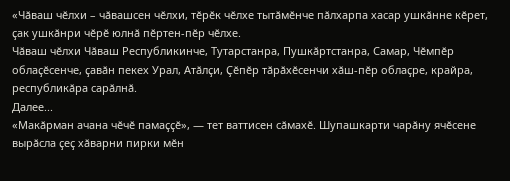«Чӑваш чӗлхи – чӑвашсен чӗлхи, тӗрӗк чӗлхе тытӑмӗнче пӑлхарпа хасар ушкӑнне кӗрет, ҫак ушкӑнри чӗрӗ юлнӑ пӗртен-пӗр чӗлхе.
Чӑваш чӗлхи Чӑваш Республикинче, Тутарстанра, Пушкӑртстанра, Самар, Чӗмпӗр облаҫӗсенче, ҫавӑн пекех Урал, Атӑлҫи, Ҫӗпӗр тӑрӑхӗсенчи хӑш-пӗр облаҫре, крайра, республикӑра сарӑлнӑ.
Далее...
«Макӑрман ачана чӗчӗ памаҫҫӗ», — тет ваттисен сӑмахӗ. Шупашкарти чарӑну ячӗсене вырӑсла ҫеҫ хӑварни пирки мӗн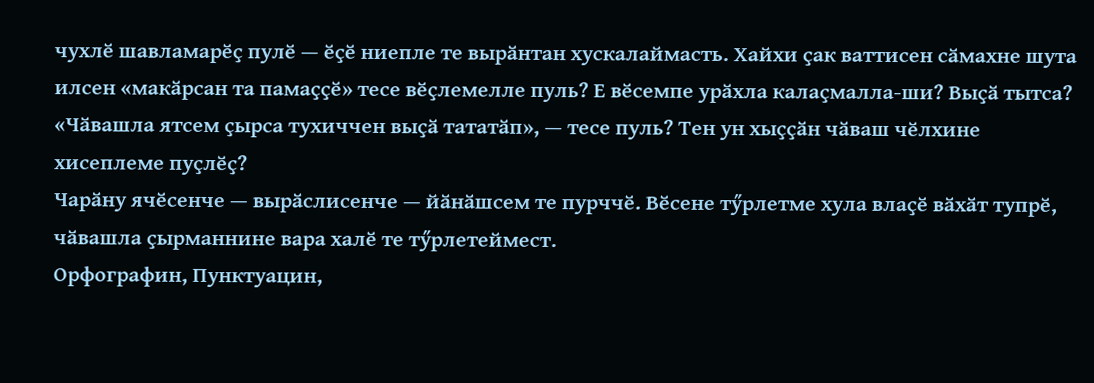чухлӗ шавламарӗҫ пулӗ — ӗҫӗ ниепле те вырӑнтан хускалаймасть. Хайхи ҫак ваттисен сӑмахне шута илсен «макӑрсан та памаҫҫӗ» тесе вӗҫлемелле пуль? Е вӗсемпе урӑхла калаҫмалла-ши? Выҫӑ тытса? «Чӑвашла ятсем ҫырса тухиччен выҫӑ тататӑп», — тесе пуль? Тен ун хыҫҫӑн чӑваш чӗлхине хисеплеме пуҫлӗҫ?
Чарӑну ячӗсенче — вырӑслисенче — йӑнӑшсем те пурччӗ. Вӗсене тӳрлетме хула влаҫӗ вӑхӑт тупрӗ, чӑвашла ҫырманнине вара халӗ те тӳрлетеймест.
Орфографин, Пунктуацин,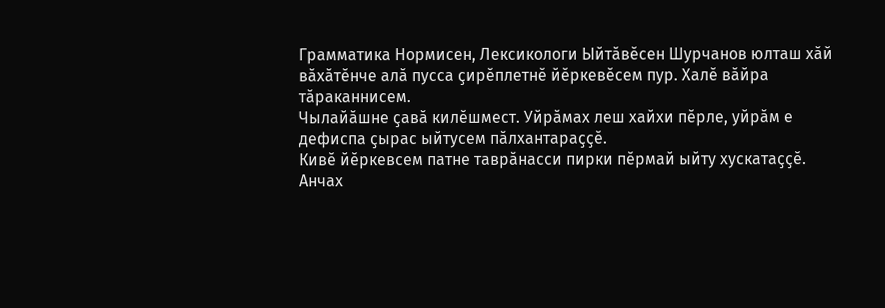Грамматика Нормисен, Лексикологи Ыйтӑвӗсен Шурчанов юлташ хӑй вӑхӑтӗнче алӑ пусса ҫирӗплетнӗ йӗркевӗсем пур. Халӗ вӑйра тӑраканнисем.
Чылайӑшне ҫавӑ килӗшмест. Уйрӑмах леш хайхи пӗрле, уйрӑм е дефиспа ҫырас ыйтусем пӑлхантараҫҫӗ.
Кивӗ йӗркевсем патне таврӑнасси пирки пӗрмай ыйту хускатаҫҫӗ.
Анчах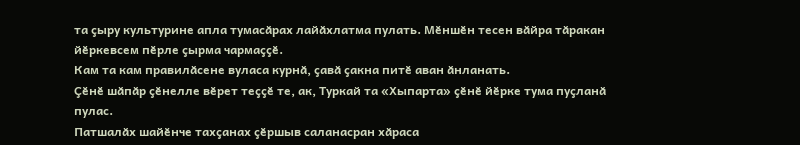та ҫыру культурине апла тумасӑрах лайӑхлатма пулать. Мӗншӗн тесен вӑйра тӑракан йӗркевсем пӗрле ҫырма чармаҫҫӗ.
Кам та кам правилӑсене вуласа курнӑ, ҫавӑ ҫакна питӗ аван ӑнланать.
Ҫӗнӗ шӑпӑр ҫӗнелле вӗрет теҫҫӗ те, ак, Туркай та «Хыпарта» ҫӗнӗ йӗрке тума пуҫланӑ пулас.
Патшалӑх шайӗнче тахҫанах ҫӗршыв саланасран хӑраса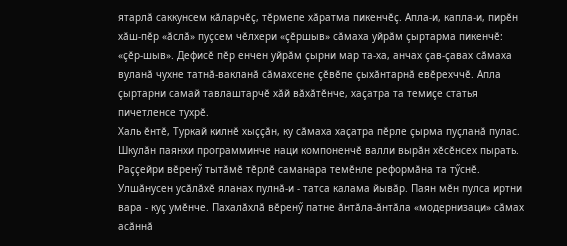ятарлӑ саккунсем кӑларчӗҫ, тӗрмепе хӑратма пикенчӗҫ. Апла-и, капла-и, пирӗн хӑш-пӗр «ӑслӑ» пуҫсем чӗлхери «ҫӗршыв» сӑмаха уйрӑм ҫыртарма пикенчӗ: «ҫӗр-шыв». Дефисӗ пӗр енчен уйрӑм ҫырни мар та-ха, анчах ҫав-ҫавах сӑмаха вуланӑ чухне татнӑ-вакланӑ сӑмахсене ҫӗвӗпе ҫыхӑнтарнӑ евӗрехччӗ. Апла ҫыртарни самай тавлаштарчӗ хӑй вӑхӑтӗнче, хаҫатра та темиҫе статья пичетленсе тухрӗ.
Халь ӗнтӗ, Туркай килнӗ хыҫҫӑн, ку сӑмаха хаҫатра пӗрле ҫырма пуҫланӑ пулас.
Шкулӑн паянхи программинче наци компоненчӗ валли вырӑн хӗсӗнсех пырать.
Раҫҫейри вӗренӳ тытӑмӗ тӗрлӗ саманара темӗнле реформӑна та тӳснӗ. Улшӑнусен усӑлӑхӗ яланах пулнӑ-и - татса калама йывӑр. Паян мӗн пулса иртни вара - куҫ умӗнче. Пахалӑхлӑ вӗренӳ патне ӑнтӑла-ӑнтӑла «модернизаци» сӑмах асӑннӑ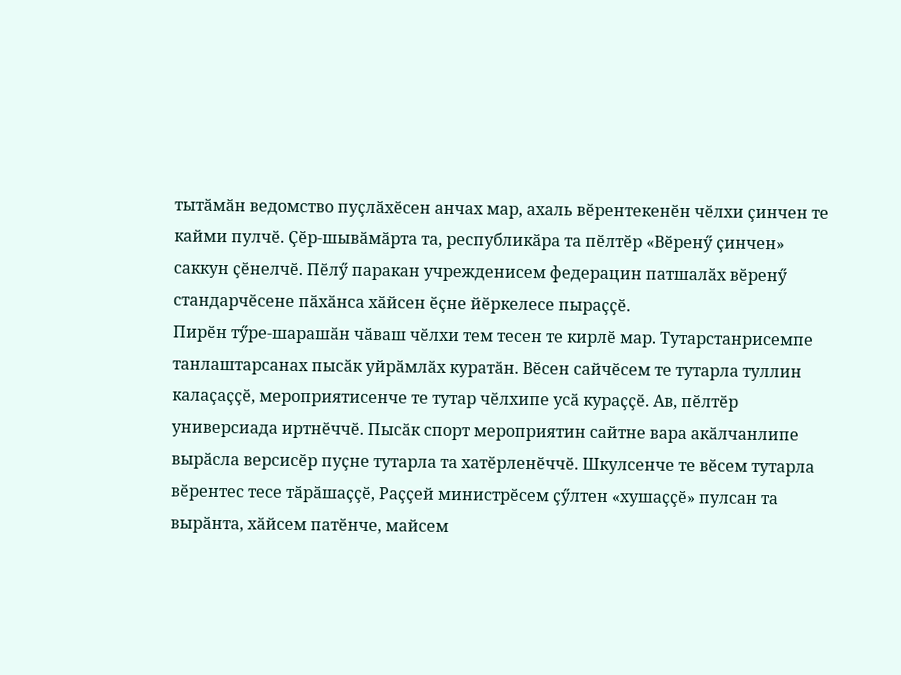тытӑмӑн ведомство пуҫлӑхӗсен анчах мар, ахаль вӗрентекенӗн чӗлхи ҫинчен те кайми пулчӗ. Ҫӗр-шывӑмӑрта та, республикӑра та пӗлтӗр «Вӗренӳ ҫинчен» саккун ҫӗнелчӗ. Пӗлӳ паракан учрежденисем федерацин патшалӑх вӗренӳ стандарчӗсене пӑхӑнса хӑйсен ӗҫне йӗркелесе пыраҫҫӗ.
Пирӗн тӳре-шарашӑн чӑваш чӗлхи тем тесен те кирлӗ мар. Тутарстанрисемпе танлаштарсанах пысӑк уйрӑмлӑх куратӑн. Вӗсен сайчӗсем те тутарла туллин калаҫаҫҫӗ, мероприятисенче те тутар чӗлхипе усӑ кураҫҫӗ. Ав, пӗлтӗр универсиада иртнӗччӗ. Пысӑк спорт мероприятин сайтне вара акӑлчанлипе вырӑсла версисӗр пуҫне тутарла та хатӗрленӗччӗ. Шкулсенче те вӗсем тутарла вӗрентес тесе тӑрӑшаҫҫӗ, Раҫҫей министрӗсем ҫӳлтен «хушаҫҫӗ» пулсан та вырӑнта, хӑйсем патӗнче, майсем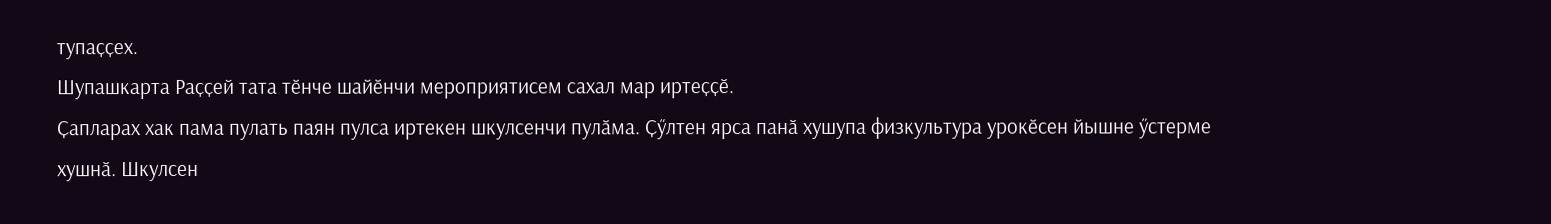тупаҫҫех.
Шупашкарта Раҫҫей тата тӗнче шайӗнчи мероприятисем сахал мар иртеҫҫӗ.
Ҫапларах хак пама пулать паян пулса иртекен шкулсенчи пулӑма. Ҫӳлтен ярса панӑ хушупа физкультура урокӗсен йышне ӳстерме хушнӑ. Шкулсен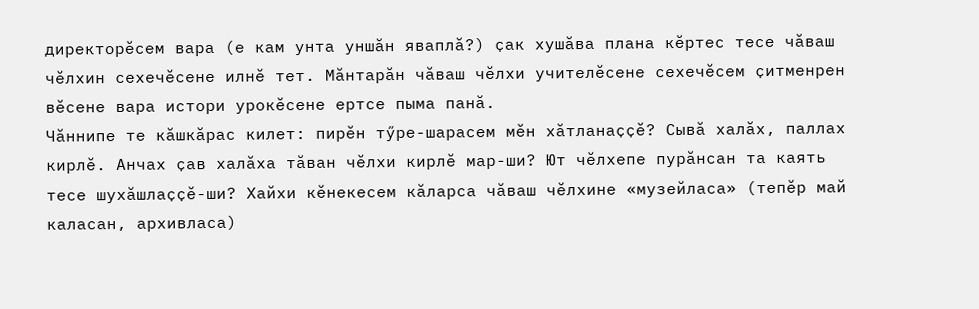директорӗсем вара (е кам унта уншӑн яваплӑ?) ҫак хушӑва плана кӗртес тесе чӑваш чӗлхин сехечӗсене илнӗ тет. Мӑнтарӑн чӑваш чӗлхи учителӗсене сехечӗсем ҫитменрен вӗсене вара истори урокӗсене ертсе пыма панӑ.
Чӑннипе те кӑшкӑрас килет: пирӗн тӳре-шарасем мӗн хӑтланаҫҫӗ? Сывӑ халӑх, паллах кирлӗ. Анчах ҫав халӑха тӑван чӗлхи кирлӗ мар-ши? Ют чӗлхепе пурӑнсан та каять тесе шухӑшлаҫҫӗ-ши? Хайхи кӗнекесем кӑларса чӑваш чӗлхине «музейласа» (тепӗр май каласан, архивласа)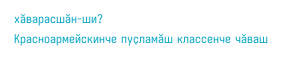хӑварасшӑн-ши?
Красноармейскинче пуҫламӑш классенче чӑваш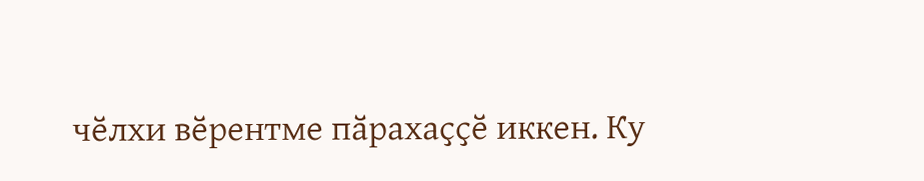чӗлхи вӗрентме пӑрахаҫҫӗ иккен. Ку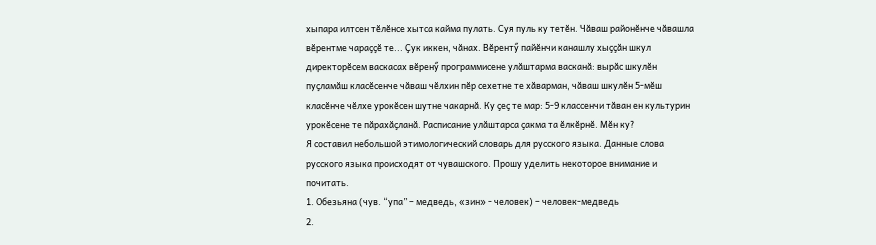хыпара илтсен тӗлӗнсе хытса кайма пулать. Суя пуль ку тетӗн. Чӑваш районӗнче чӑвашла вӗрентме чараҫҫӗ те... Ҫук иккен, чӑнах. Вӗрентӳ пайӗнчи канашлу хыҫҫӑн шкул директорӗсем васкасах вӗренӳ программисене улӑштарма васканӑ: вырӑс шкулӗн пуҫламӑш класӗсенче чӑваш чӗлхин пӗр сехетне те хӑварман, чӑваш шкулӗн 5-мӗш класӗнче чӗлхе урокӗсен шутне чакарнӑ. Ку ҫеҫ те мар: 5-9 классенчи тӑван ен культурин урокӗсене те пӑрахӑҫланӑ. Расписание улӑштарса ҫакма та ӗлкӗрнӗ. Мӗн ку?
Я составил небольшой этимологический словарь для русского языка. Данные слова русского языка происходят от чувашского. Прошу уделить некоторое внимание и почитать.
1. Обезьяна (чув. “упа” – медведь, «зин» - человек) – человек-медведь
2.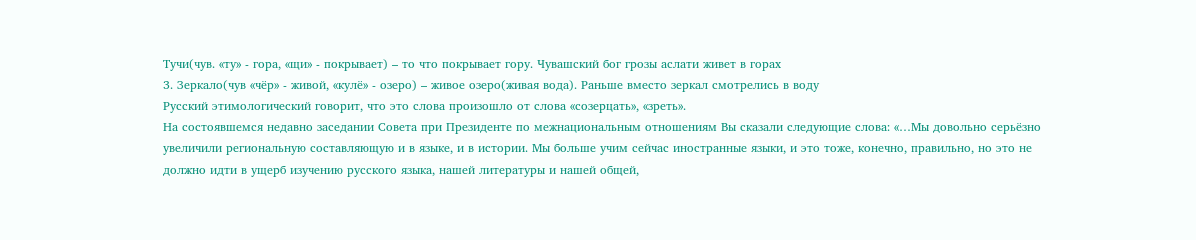Тучи(чув. «ту» - гора, «щи» - покрывает) – то что покрывает гору. Чувашский бог грозы аслати живет в горах
3. Зеркало(чув «чёр» - живой, «кулё» - озеро) – живое озеро(живая вода). Раньше вместо зеркал смотрелись в воду
Русский этимологический говорит, что это слова произошло от слова «созерцать», «зреть».
На состоявшемся недавно заседании Совета при Президенте по межнациональным отношениям Вы сказали следующие слова: «…Мы довольно серьёзно увеличили региональную составляющую и в языке, и в истории. Мы больше учим сейчас иностранные языки, и это тоже, конечно, правильно, но это не должно идти в ущерб изучению русского языка, нашей литературы и нашей общей,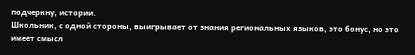подчеркну, истории.
Школьник, с одной стороны, выигрывает от знания региональных языков, это бонус, но это имеет смысл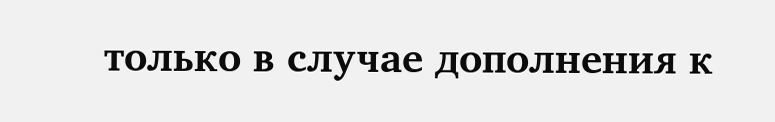только в случае дополнения к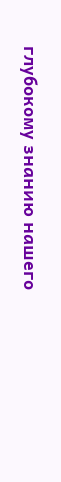глубокому знанию нашего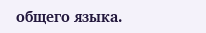общего языка.